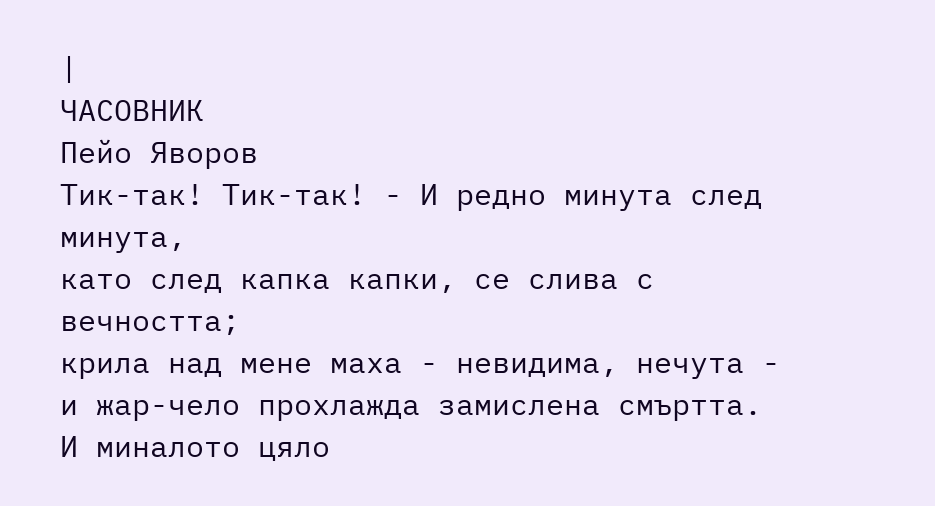|
ЧАСОВНИК
Пейо Яворов
Тик-так! Тик-так! - И редно минута след минута,
като след капка капки, се слива с вечността;
крила над мене маха - невидима, нечута -
и жар-чело прохлажда замислена смъртта.
И миналото цяло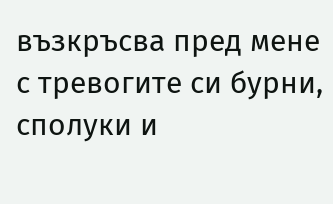възкръсва пред мене
с тревогите си бурни, сполуки и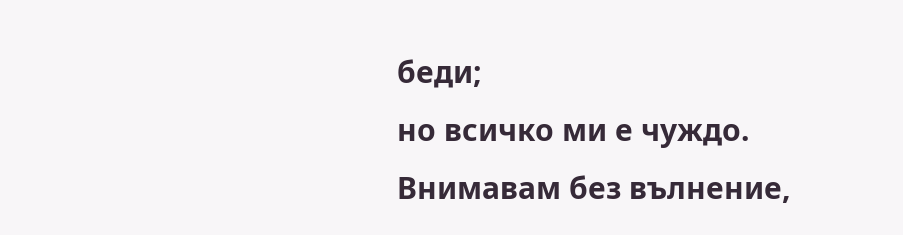беди;
но всичко ми е чуждо. Внимавам без вълнение,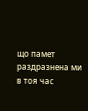що памет раздразнена ми в тоя час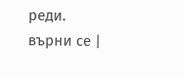реди.
върни се |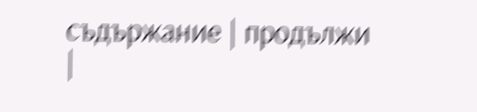съдържание | продължи
|